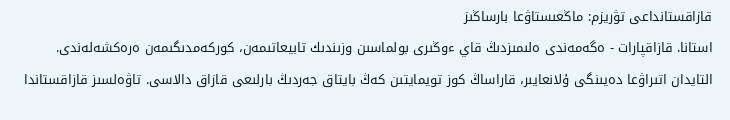قازاقستانداعى تۋريزم: ماڭعىستاۋعا بارساڭىز
استانا. قازاقپارات - ەگەمەندى ەلىمىزدىڭ قاي ءوڭىرى بولماسىن وزىندىك تابيعاتىمەن، كوركەمدىگىمەن ەرەكشەلەندى.
التايدان اتىراۋعا دەيىنگى ۇلانعايىر، قاراساڭ كوز تويمايتىن كەڭ بايتاق جەردىڭ بارلىعى قازاق دالاسى. تاۋەلسىز قازاقستاندا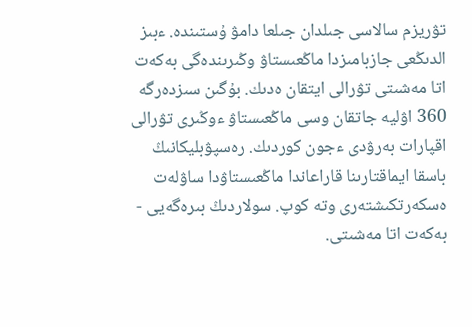تۋريزم سالاسى جىلدان جىلعا دامۋ ۇستىندە. ءبىز الدىڭعى جازبامىزدا ماڭعىستاۋ وڭىرىندەگى بەكەت اتا مەشىتى تۋرالى ايتقان ەدىك. بۇگىن سىزدەرگە 360 اۋليە جاتقان وسى ماڭعىستاۋ ءوڭىرى تۋرالى اقپارات بەرۋدى ءجون كوردىك. رەسپۋبليكانىڭ باسقا ايماقتارىنا قاراعاندا ماڭعىستاۋدا ساۋلەت ەسكەرتكىشتەرى وتە كوپ. سولاردىڭ بىرەگەيى - بەكەت اتا مەشىتى.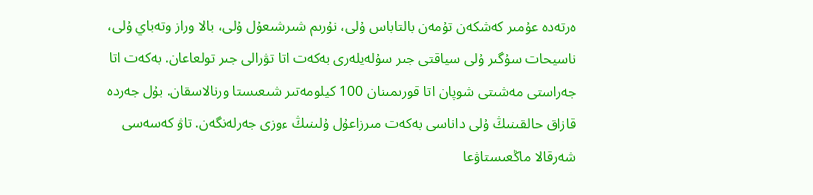ەرتەدە عۇمىر كەشكەن تۇمەن بالتاباس ۇلى، نۇرىم شىرشىعۇل ۇلى، بالا وراز وتەباي ۇلى، ناسيحات سۇگىر ۇلى سياقتى جىر سۇلەيلەرى بەكەت اتا تۋرالى جىر تولعاعان. بەكەت اتا جەراستى مەشىتى شوپان اتا قورىمىنان 100 كيلومەتىر شىعىستا ورنالاسقان. بۇل جەردە قازاق حالقىنىڭ ۇلى داناسى بەكەت مىرزاعۇل ۇلىنىڭ ءوزى جەرلەنگەن. تاۋ كەسەسى شەرقالا ماڭعىستاۋعا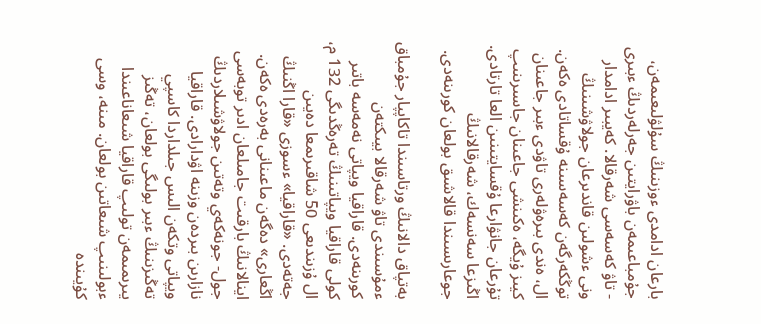بارعان ادامدى ءوزىنىڭ سۇلۋلىعىمەن، جۇمباعىمەن باۋرايتىن جەرلەردىڭ ءبىرى - تاۋ كەسەسى شەرقالا. كەيبىر ادامدار ونى ءشولىن قاندىرعان جولاۋشىنىڭ توڭكەرگەن كەسەسىنە ۇقساتادى ەكەن. ال، ەندى بىرەۋلەرى تاۋدى ءبىر جاعىنان كيىز ۇيگە، ەكىنشى جاعىنان جاسىرىنىپ تۇرعان جانۋارعا ۇقسايتىنىن العا تارتادى. اڭىزعا سەنسەك، شەرقالانىڭ جوعارىسىندا قالاشىق بولعان كورىنەدى.

بەتپاق دالانىڭ ورتاسىندا تاكاپپار جۇمباق ءمۇسىندى تاۋ شەرقالا بيىكتەن كورىنەدى. قاراقيا ويپاتى نەمەسە باتىر كولى قاراقيا ويپاتىنىڭ تەرەڭدىگى 132 م، ال ۇزىندىعى 50 شاقىرىمعا دەيىن جەتەدى. «قاراقيا» ءسوزى «قارا اڭنىڭ اڭعارى» دەگەن ماعىنانى بەرەدى ەكەن. اينالانىڭ بارقىت جامىلعان ادىر توبەسى جول- جونەكەي وتەتىن جولاۋشىلاردىڭ نازارىن بىردەن وزىنە اۋدارادى. قاراقيا ويپاتى وتكەن الىس جىلداردا كاسپي تەڭىزىنىڭ ءبىر بولىگى بولعان، تەڭىز يىرىمىمەن تولىپ قاراقيا شىعاناعىندا ءبولىنىپ شىعاتىن بولعان. مىنە، وسى كۇيىندە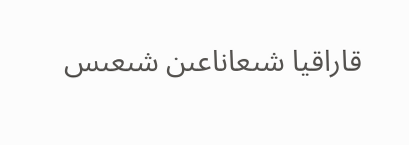قاراقيا شىعاناعىن شىعىس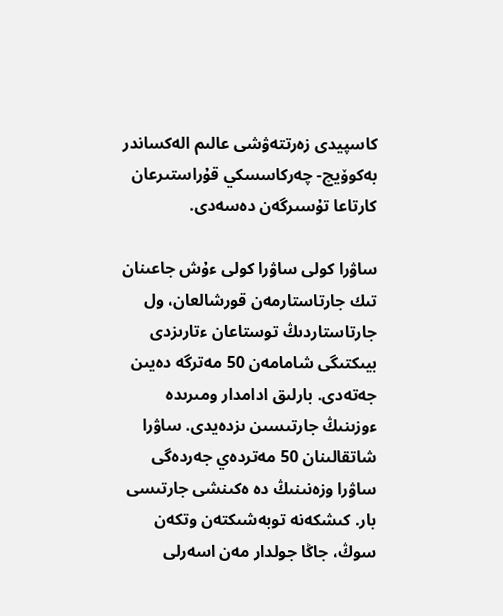كاسپيدى زەرتتەۋشى عالىم الەكساندر بەكوۆيچ- چەركاسسكي قۇراستىرعان كارتاعا تۇسىرگەن دەسەدى.

ساۋرا كولى ساۋرا كولى ءۇش جاعىنان تىك جارتاستارمەن قورشالعان، ول جارتاستاردىڭ توستاعان ءتارىزدى بيىكتىگى شامامەن 50 مەترگە دەيىن جەتەدى. بارلىق ادامدار ومىرىدە ءوزىنىڭ جارتىسىن ىزدەيدى. ساۋرا شاتقالىنان 50 مەتردەي جەردەگى ساۋرا وزەنىنىڭ دە ەكىنشى جارتىسى بار. كىشكەنە توبەشىكتەن وتكەن سوڭ، جاڭا جولدار مەن اسەرلى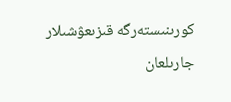كورىنىستەرگە قىزىعۋشىلار جارىلعان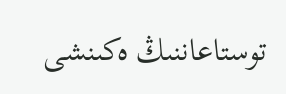توستاعاننىڭ ەكىنشى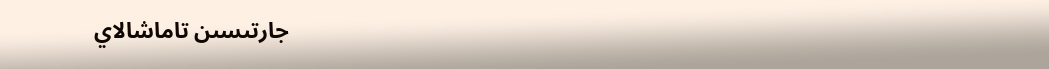جارتىسىن تاماشالاي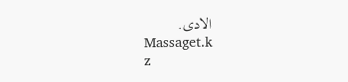الادى.
Massaget.k
z